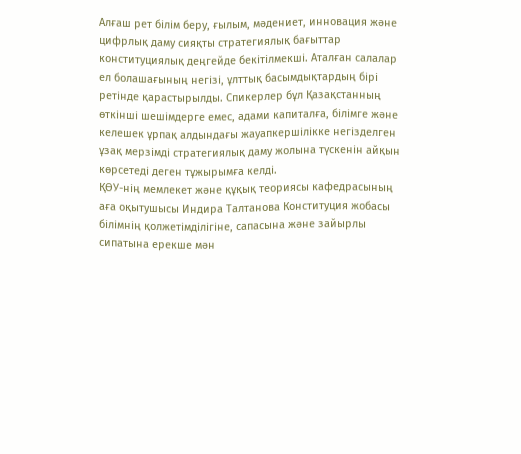Алғаш рет білім беру, ғылым, мәдениет, инновация және цифрлық даму сияқты стратегиялық бағыттар конституциялық деңгейде бекітілмекші. Аталған салалар ел болашағының негізі, ұлттық басымдықтардың бірі ретінде қарастырылды. Спикерлер бұл Қазақстанның өткінші шешімдерге емес, адами капиталға, білімге және келешек ұрпақ алдындағы жауапкершілікке негізделген ұзақ мерзімді стратегиялық даму жолына түскенін айқын көрсетеді деген тұжырымға келді.
ҚӨУ-нің мемлекет және құқық теориясы кафедрасының аға оқытушысы Индира Талтанова Конституция жобасы білімнің қолжетімділігіне, сапасына және зайырлы сипатына ерекше мән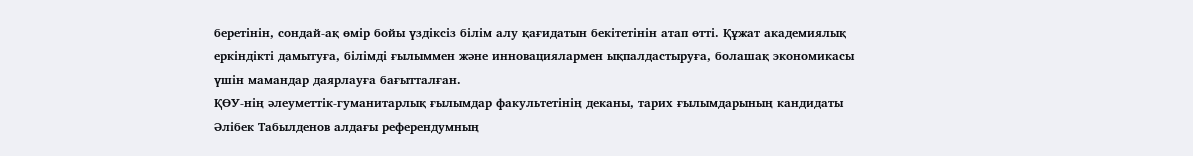беретінін, сондай-ақ өмір бойы үздіксіз білім алу қағидатын бекітетінін атап өтті. Құжат академиялық еркіндікті дамытуға, білімді ғылыммен және инновациялармен ықпалдастыруға, болашақ экономикасы үшін мамандар даярлауға бағытталған.
ҚӨУ-нің әлеуметтік-гуманитарлық ғылымдар факультетінің деканы, тарих ғылымдарының кандидаты Әлібек Табылденов алдағы референдумның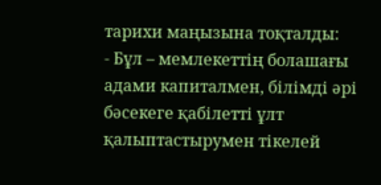тарихи маңызына тоқталды:
- Бұл – мемлекеттің болашағы адами капиталмен, білімді әрі бәсекеге қабілетті ұлт қалыптастырумен тікелей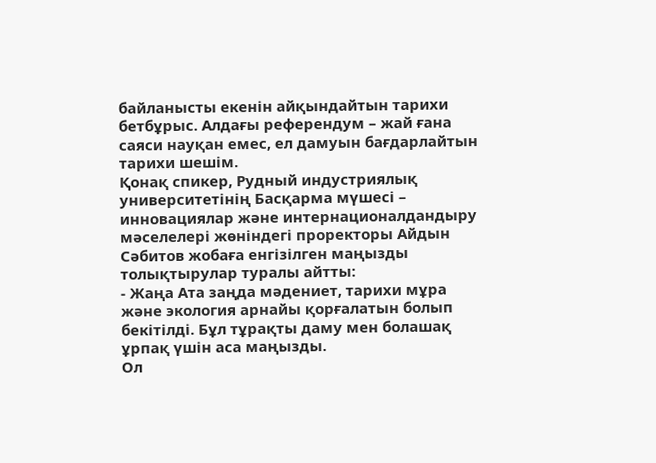байланысты екенін айқындайтын тарихи бетбұрыс. Алдағы референдум – жай ғана саяси науқан емес, ел дамуын бағдарлайтын тарихи шешім.
Қонақ спикер, Рудный индустриялық университетінің Басқарма мүшесі – инновациялар және интернационалдандыру мәселелері жөніндегі проректоры Айдын Сәбитов жобаға енгізілген маңызды толықтырулар туралы айтты:
- Жаңа Ата заңда мәдениет, тарихи мұра және экология арнайы қорғалатын болып бекітілді. Бұл тұрақты даму мен болашақ ұрпақ үшін аса маңызды.
Ол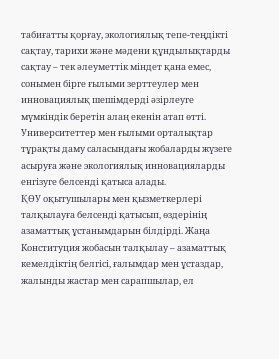табиғатты қорғау, экологиялық тепе-теңдікті сақтау, тарихи және мәдени құндылықтарды сақтау – тек әлеуметтік міндет қана емес, сонымен бірге ғылыми зерттеулер мен инновациялық шешімдерді әзірлеуге мүмкіндік беретін алаң екенін атап өтті.
Университеттер мен ғылыми орталықтар тұрақты даму саласындағы жобаларды жүзеге асыруға және экологиялық инновацияларды енгізуге белсенді қатыса алады.
ҚӨУ оқытушылары мен қызметкерлері талқылауға белсенді қатысып, өздерінің азаматтық ұстанымдарын білдірді. Жаңа Конституция жобасын талқылау – азаматтық кемелдіктің белгісі, ғалымдар мен ұстаздар, жалынды жастар мен сарапшылар, ел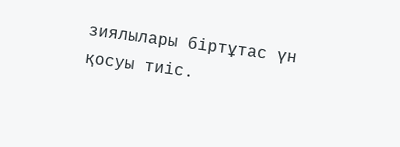зиялылары біртұтас үн қосуы тиіс.